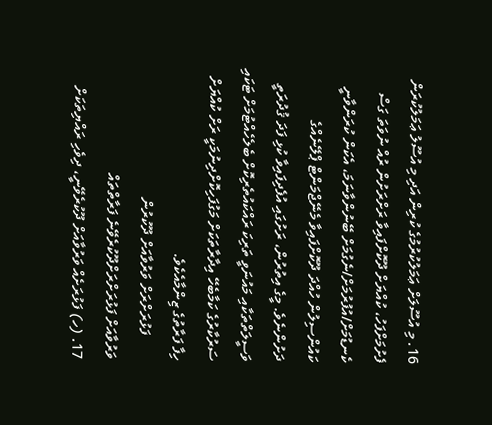16. މި އުސޫލަށް ޢަމަލުކުރުމުގެ ކުރިން އަދި މި އުސޫލު ޢަމަލުކުރަން ފެށުމަށްފަހު، ކުއްޔަށް ދޫކޮށްފައިވާ ރަށްރަށުން ރުއް ނުވަތަ ގަސް ކެނޑުމަށް/އުފުރުމަށް/ނެގުމަށް ބޭނުންވާނަމަ، އެކަން ކުރަންވާނީ ކައުންސިލުން ހުއްދަ ދޫކޮށްފައިވާ މެނޭޖްމަންޓް ޕްލޭނެއްގެ ދަށުންނެވެ. މީގެ އިތުރުން، ރަށުގައި އުފެދިފައިވާ ކުޅި ފަދަ ޤުދުރަތީ ވަސީލަތްތަކާއި މައުނަވީ ތަރިކަ ރައްކައުތެރިކޮށް ބެލެހެއްޓުމަށް ޓަކައި ސަރުކާރުގެ ކަމާބެހޭ އިދާރާތަކަށް މަގުފަހިކޮށްދިނުމަކީ ރަށް ކުއްޔަށް ހިފާ ފަރާތުގެ ޒިންމާއެކެވެ.
       ފަޅުރަށްރަށް ވަރުވާއަށް ދޫކުރުން
ވަރުވާއަށް ފަޅުރަށްރަށްދޫކުރެވޭނެ ފަރާތްތައް
17. (ހ) ފަޅުރަށެއް ވަރުވާއަށް ދޫކުރެވޭނީ، ދިވެހި ރައްޔިތަކަށް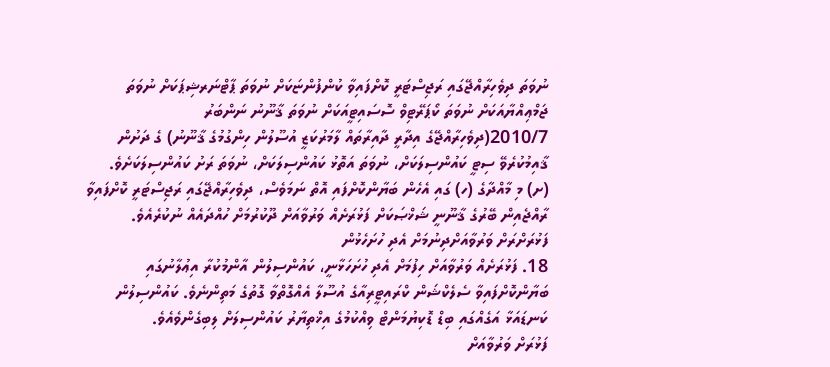ނުވަތަ ދިވެހިރާއްޖޭގައި ރަޖިސްޓަރީ ކޮށްފައިވާ ކުންފުންޏަކަށް ނުވަތަ ޕާޓްނަރޝިޕަކަށް ނުވަތަ ޖަމްޢިއްޔާއަކަށް ނުވަތަ ކޯޕަރޭޓިވް ސޮސައިޓީއަކަށް ނުވަތަ ޤާނޫނު ނަންބަރު 2010/7(ދިވެހިރާއްޖޭގެ އިދާރީ ދާއިރާތައް ލާމަރުކަޒީ އުސޫލުން ހިންގުމުގެ ޤާނޫނު) ގެ ދަށުން ޤާއިމުކުރެވޭ ސިޓީ ކައުންސިލަކަށް، ނުވަތަ އަތޮޅު ކައުންސިލަކަށް، ނުވަތަ ރަށު ކައުންސިލަކަށެވެ.
(ށ) މި މާއްދާގެ (ހ) ގައި އެހެން ބަޔާންކޮށްފައި އޮތް ނަމަވެސް، ދިވެހިރާއްޖޭގައި ރަޖިސްޓަރީ ކޮށްފައިވާ ރާއްޖެއިން ބޭރުގެ ޤާނޫނީ ޝަޚްޞަކަށް ފަޅުރަށެއް ވަރުވާއަށް ދޫކުރުމަށް ހުއްދައެއް ނުކުރެއެވެ.
ފަޅުރަށްރަށް ވަރުވާއަށްދިނުމަށް އެދި ހުށަހެޅުން
18. ފަޅުރަށެއް ވަރުވާއަށް ހިފުމަށް އެދި ހުށަހަޅާނީ، ކައުންސިލުން އާންމުކުރާ އިޢުލާނުގައި ބަޔާންކޮށްފައިވާ ސެލެކްޝަން ކްރައިޓީރިއާގެ އުސޫލާ އެއްގޮތްވާ ގޮތުގެ މަތިންނެވެ. ކައުންސިލުން ކަނޑައަޅާ އަގެއްގައި ބިޑް ޑޮކިޔުމަންޓް ވިއްކުމުގެ އިޚްތިޔާރު ކައުންސިލަށް ލިބިގެންވެއެވެ.
ފަޅުރަށް ވަރުވާއަށް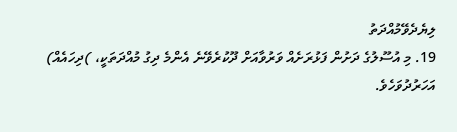ލިޔެދެވޭމުއްދަތު
19. މި އުސޫލުގެ ދަށުން ފަޅުރަށެއް ވަރުވާއަށް ދޫކުރެވޭނެ އެންމެ ދިގު މުއްދަތަކީ، )ދިހައެއް) އަހަރުދުވަހެވެ.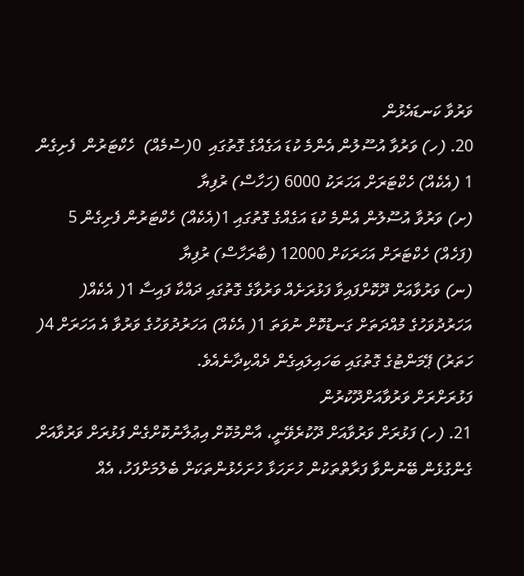ވަރުވާ ކަނޑައެޅުން
20. (ހ) ވަރުވާ އުސޫލުން އެންމެ ކުޑަ އަގެއްގެ ގޮތުގައި  0(ސުމެއް)  ހެކްޓަރުން  ފެށިގެން 1 (އެކެއް) ހެކްޓަރަށް އަހަރަކު 6000 (ހަހާސް) ރުފިޔާ
(ށ) ވަރުވާ އުސޫލުން އެންމެ ކުޑަ އަގެއްގެ ގޮތުގައި 1(އެކެއް) ހެކްޓަރުން ފެށިގެން 5 (ފަހެއް) ހެކްޓަރަށް އަހަރަކަށް 12000 (ބާރަހާސް) ރުފިޔާ
(ނ) ވަރުވާއަށް ދޫކޮށްފައިވާ ފަޅުރަށެއް ވަރުވާގެ ގޮތުގައި ދައްކާ ފައިސާ 1( އެކެއް( އަހަރުދުވަހުގެ މުއްދަތަށް ގަނޑުކޮށް ނުވަތަ 1( އެކެއް) އަހަރުދުވަހުގެ ވަރުވާ އެ އަހަރަށް 4( ހަތަރު) ޕޭމަންޓުގެ ގޮތުގައި ބަހައިލައިގެން ދެއްކިދާނެއެވެ.
ފަޅުރަށްރަށް ވަރުވާއަށްދޫކުރުން
21. (ހ) ފަޅުރަށް ވަރުވާއަށް ދޫކުރެވޭނީ، އާންމުކޮށް އިޢުލާނުކޮށްގެން ފަޅުރަށް ވަރުވާއަށް ގެންގުޅެން ބޭނުންވާ ފަރާތްތަކުން ހުށަހަޅާ ހުށަހެޅުންތަކަށް ބެލުމަށްފަހު، އެއް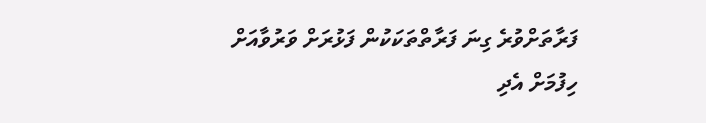ފަރާތަށްވުރެ ގިނަ ފަރާތްތަކަކުން ފަޅުރަށް ވަރުވާއަށް ހިފުމަށް އެދި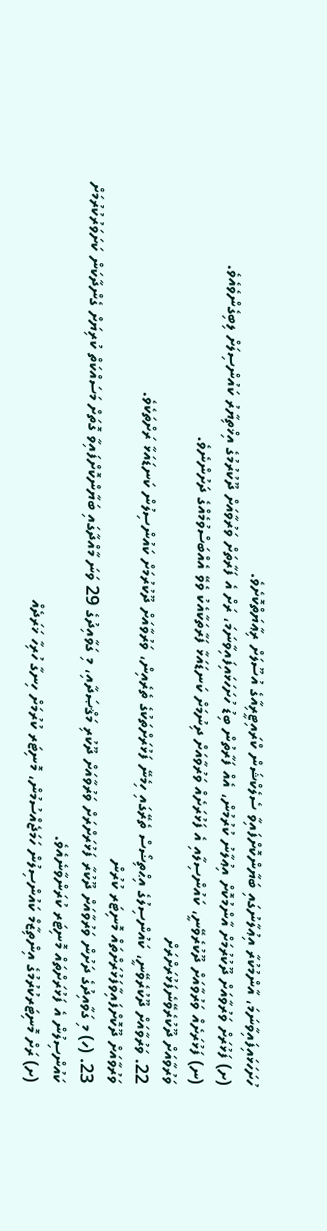ހުށަހަޅައިފައިވާނަމަ، އާންމުކުރާ އިޢުލާނުގައި ބަޔާންކޮށްފައިވާ ސެލެކްޝަން ކްރައިޓީރިއާގެ އުސޫލަށް ރިޢާޔަތްކޮށެވެ.
(ށ) ފަޅުރަށް ވަރުވާއަށް ދޫކުރުމަށް އާންމުކޮށް އިޢުލާނު ކުރުމުން، އެއް ފަރާތުން ބިޑު ހުށަހަޅައިފައިވާނަމަ، ރަށް އެ ފަރާތަށް ވަރުވާއަށް ދޫކުރުމުގެ އިޚްތިޔާރު ކައުންސިލަށް ލިބިގެންވެއެވެ.
(ނ) ފަޅުރަށެއް ވަރުވާއަށް ދޫކުރެވޭނީ، ކައުންސިލާއި އެ ފަޅުރަށެއް ވަރުވާއަށް ދިނުމަށް ކަނޑައަޅާ ފަރާތަކާއެކު ވެވޭ އެއްބަސްވުމެއްގެ ދަށުންނެވެ.
ވަރުވާއަށް ދޫކުރެވޭނެފަޅުރަށްރަށް
22. ވަރުވާއަށް ދޫކުރެވޭނީ، ކައުންސިލުގެ އިޙްތިޟޯސް ތެރޭގައި ހިމެނޭ ފަޅުރަށްތަކުގެ ތެރެއިން، ވަރުވާއަށް ދޫކުރުމަށް ކައުންސިލުން ކަނޑައަޅާ ރަށްތަކެވެ.
ވަރުވާއަށް ދޫކޮށްފައިވާފަޅުރަށްތައް މޮނިޓަރ ކުރުން
23. (ހ) މި ގަވާއިދުގެ ދަށުން ވަރުވާއަށް ދޫކުރާ ފަޅުރަށްރަށް ވަރުވާއަށް ދޫކުރި މަޤްޞަދާއި، މި ގަވާއިދުގެ 29 ވަނަ މާއްދާގައި ބަޔާންކޮށްފައިވާ ގޮތަށް މަސައްކަތް ކުރިޔަށް ގެންދާކަން ކަށަވަރުކުރުމަށް ކައުންސިލުން އެ ފަޅުރަށްތައް މޮނިޓަރ ކުރަންވާނެއެވެ.
(ށ) ރަށް މޮނިޓަރކުރުމުގެ އިންތިޒާމް ކައުންސިލުން ހަމަޖެއްސުމުން، މޮނިޓަރ ކުރުމަށް ހިނގާ ހުރިހާ ޚަރަދެއް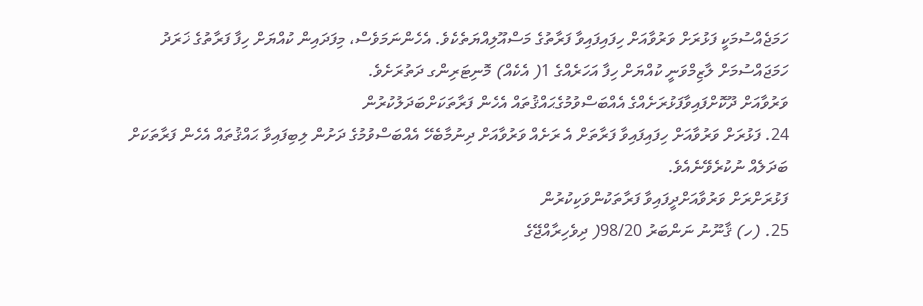ހަމަޖެއްސުމަކީ ފަޅުރަށް ވަރުވާއަށް ހިފައިފައިވާ ފަރާތުގެ މަސްއޫލިއްޔަތެކެވެ. އެހެންނަމަވެސް، މިފަދައިން ކުއްޔަށް ހިފާ ފަރާތުގެ ޚަރަދު ހަމަޖައްސުމަށް ލާޒިމްވަނީ ކުއްޔަށް ހިފާ އަހަރެއްގެ 1( އެކެއް) މޮނިޓަރިންގ ދަތުރަށެވެ.
ވަރުވާއަށް ދޫކޮށްފައިވާފަޅުރަށެއްގެ އެއްބަސްވުމުގެޙައްޤުތައް އެހެން ފަރާތަކަށްބަދަލުކުރުން
24. ފަޅުރަށް ވަރުވާއަށް ހިފައިފައިވާ ފަރާތަށް އެ ރަށެއް ވަރުވާއަށް ދިނުމާބެހޭ އެއްބަސްވުމުގެ ދަށުން ލިބިފައިވާ ޙައްޤުތައް އެހެން ފަރާތަކަށް ބަދަލެއް ނުކުރެވޭނެއެވެ.
ފަޅުރަށްރަށް ވަރުވާއަށްދީފައިވާ ފަރާތަކުންވަކިކުރުން
25. (ހ) ޤާނޫނު ނަންބަރު 98/20( ދިވެހިރާއްޖޭގެ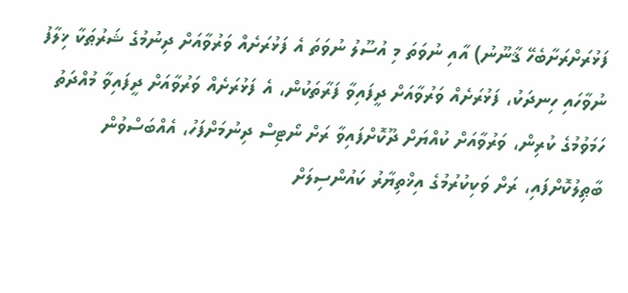ފަޅުރަށްރަށާބެހޭ ޤާނޫނު) އާއި ނުވަތަ މި އުސޫލު ނުވަތަ އެ ފަޅުރަށެއް ވަރުވާއަށް ދިނުމުގެ ޝަރުޠަކާ ޚިލާފު ނުވާހައި ހިނދަކު، ފަޅުރަށެއް ވަރުވާއަށް ދީފައިވާ ފަރާތަކުން، އެ ފަޅުރަށެއް ވަރުވާއަށް ދީފައިވާ މުއްދަތު ހަމަވުމުގެ ކުރިން، ވަރުވާއަށް ކުއްޔަށް ދޫކޮށްފައިވާ ރަށް ނޯޓިސް ދިނުމަށްފަހު، އެއްބަސްވުން ބާޠިލުކޮށްފައި، ރަށް ވަކިކުރުމުގެ އިޚްތިޔާރު ކައުންސިލަށް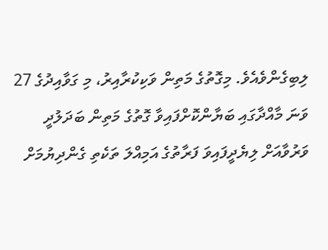ލިބިގެންވެއެވެ. މިގޮތުގެ މަތިން ވަކިކުރާއިރު، މި ގަވާއިދުގެ 27 ވަނަ މާއްދާގައި ބަޔާންކޮށްފައިވާ ގޮތުގެ މަތިން ބަދަލުދީ ވަރުވާއަށް ލިޔެދީފައިވަ ފަރާތުގެ އަމިއްލަ ތަކެތި ގެންދިޔުމަށް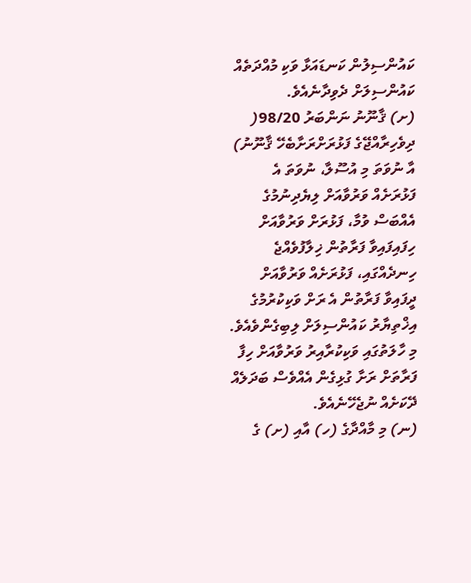ކައުންސިލުން ކަނޑައަޅާ ވަކި މުއްދަތެއް ކައުންސިލަށް ދެވިދާނެއެވެ.
(ށ) ޤާނޫނު ނަންބަރު 98/20( ދިވެހިރާއްޖޭގެ ފަޅުރަށްރަށާބެހޭ ޤާނޫނު) އާ ނުވަތަ މި އުސޫލާ، ނުވަތަ އެ ފަޅުރަށެއް ވަރުވާއަށް ލިޔެދިނުމުގެ އެއްބަސް ވުމާ، ފަޅުރަށް ވަރުވާއަށް ހިފައިފައިވާ ފަރާތުން ޚިލާފުވެއްޖެ ހިނދެއްގައި، ފަޅުރަށެއް ވަރުވާއަށް ދީފައިވާ ފަރާތުން އެ ރަށް ވަކިކުރުމުގެ އިޚްތިޔާރު ކައުންސިލަށް ލިބިގެންވެއެވެ. މި ހާލަތުގައި ވަކިކުރާއިރު ވަރުވާއަށް ހިފާ ފަރާތަށް ރަށާ ގުޅިގެން އެއްވެސް ބަދަލެއް ދޭކަށެއް ނުޖެހޭނެއެވެ.
(ނ) މި މާއްދާގެ (ހ) އާއި (ށ) ގެ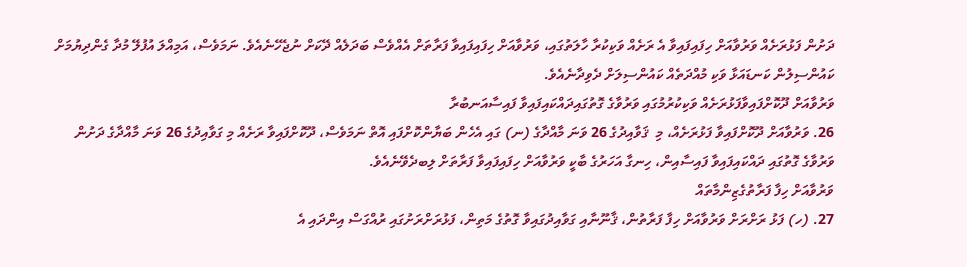ދަށުން ފަޅުރަށެއް ވަރުވާއަށް ހިފައިފައިވާ އެ ރަށެއް ވަކިކުރާ ހާލަތުގައި، ވަރުވާއަށް ހިފައިފައިވާ ފަރާތަށް އެއްވެސް ބަދަލެއް ދޭކަށް ނުޖެހޭނެއެވެ. ނަމަވެސް، އަމިއްލަ އުފުލޭ މުދާ ގެންދިޔުމަށް ކައުންސިލުން ކަނޑައަޅާ ވަކި މުއްދަތެއް ކައުންސިލަށް ދެވިދާނެއެވެ.
ވަރުވާއަށް ދޫކޮށްފައިވާފަޅުރަށެއް ވަކިކުރުމުގައި ވަރުވާގެ ގޮތުގައިދައްކައިފައިވާ ފައިސާއަނބުރާ
26. ވަރުވާއަށް ދޫކޮށްފައިވާ ފަޅުރަށެއް، މި  ޤަވާއިދުގެ 26 ވަނަ މާއްދާގެ (ނ) ގައި އެހެން ބަޔާންކޮށްފައި އޮތް ނަމަވެސް، ދޫކޮށްފައިވާ ރަށެއް މި ގަވާއިދުގެ 26 ވަނަ މާއްދާގެ ދަށުން ވަރުވާގެ ގޮތުގައި ދައްކައިފައިވާ ފައިސާއިން، ހިނގާ އަހަރުގެ ބާކީ ވަރުވާއަށް ހިފައިފައިވާ ފަރާތަށް ލިބދެވޭނެއެވެ.
ވަރުވާއަށް ހިފާ ފަރާތުގެޒިންމާތައް
27. (ހ) ފަޅު ރަށްރަށް ވަރުވާއަށް ހިފާ ފަރާތުން، ޤާނޫނާއި ގަވާއިދުގައިވާ ގޮތުގެ މަތިން، ފަޅުރަށްރަށުގައި ރުއްގަސް އިންދައި އެ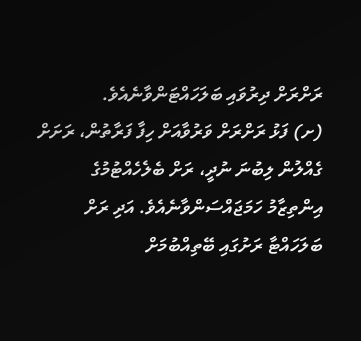ރަށްރަށް ދިރުވައި ބަލަހައްޓަންވާނެއެވެ.
(ށ) ފަޅު ރަށްރަށް ވަރުވާއަށް ހިފާ ފަރާތުން، ރަށަށް ގެއްލުން ލިބުނަ ނުދީ، ރަށް ބެލެހެއްޓުމުގެ އިންތިޒާމު ހަމަޖައްސަންވާނެއެވެ. އަދި ރަށް ބަލަހައްޓާ ރަށުގައި ބޭތިއްބުމަށް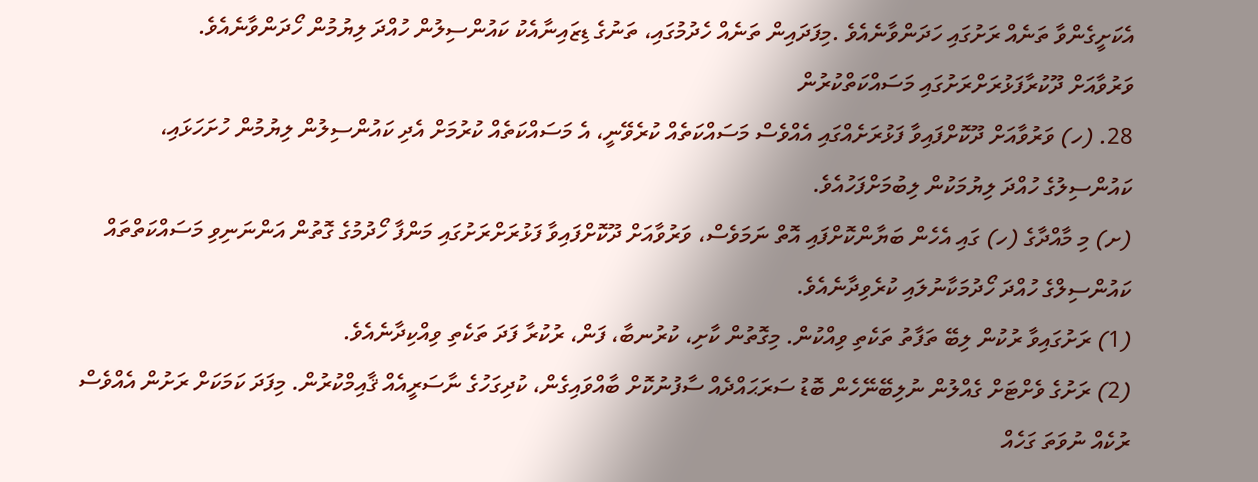އެކަށީގެންވާ ތަނެއް ރަށުގައި ހަދަންވާނެއެވެ .މިފަދައިން ތަނެއް ހެދުމުގައި، ތަނުގެ ޑިޒައިނާއެކު ކައުންސިލުން ހުއްދަ ލިޔުމުން ހޯދަންވާނެއެވެ.
ވަރުވާއަށް ދޫކުރާފަޅުރަށްރަށުގައި މަސައްކަތްކުރުން
28. (ހ) ވަރުވާއަށް ދޫކޮށްފައިވާ ފަޅުރަށެއްގައި އެއްވެސް މަސައްކަތެއް ކުރެވޭނީ، އެ މަސައްކަތެއް ކުރުމަށް އެދި ކައުންސިލުން ލިޔުމުން ހުށަހަޅައި، ކައުންސިލުގެ ހުއްދަ ލިޔުމަކުން ލިބުމަށްފަހުއެވެ.
(ށ) މި މާއްދާގެ (ހ) ގައި އެހެން ބަޔާންކޮށްފައި އޮތް ނަމަވެސް، ވަރުވާއަށް ދޫކޮށްފައިވާ ފަޅުރަށްރަށުގައި މަންފާ ހޯދުމުގެ ގޮތުން އަންނަނިވި މަސައްކަތްތައް ކައުންސިލްގެ ހުއްދަ ހޯދުމަކާނުލައި ކުރެވިދާނެއެވެ.
(1) ރަށުގައިވާ ރުކުން ލިބޭ ތަފާތު ތަކެތި ވިއްކުން. މިގޮތުން ކާށި، ކުރުނބާ، ފަން، ރުކުރާ ފަދަ ތަކެތި ވިއްކިދާނެއެވެ.
(2) ރަށުގެ ވެށްޓަށް ގެއްލުން ނުލިބޭނޭހެން ބޮޑު ސަރަޙައްދެއް ސާފުނުކޮށް ބާއްވައިގެން، ކުދިގަހުގެ ނާސަރީއެއް ޤާއިމްކުރުން. މިފަދަ ކަމަކަށް ރަށުން އެއްވެސް ރުކެއް ނުވަތަ ގަހެއް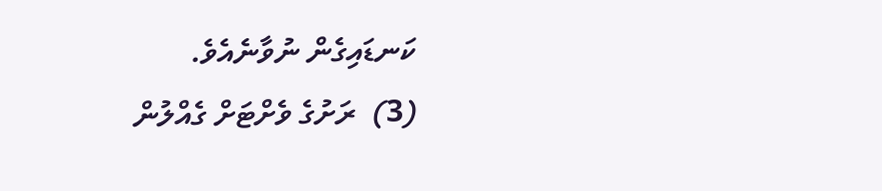ކަނޑައިގެން ނުވާނެއެވެ.
(3)  ރަށުގެ ވެށްޓަށް ގެއްލުން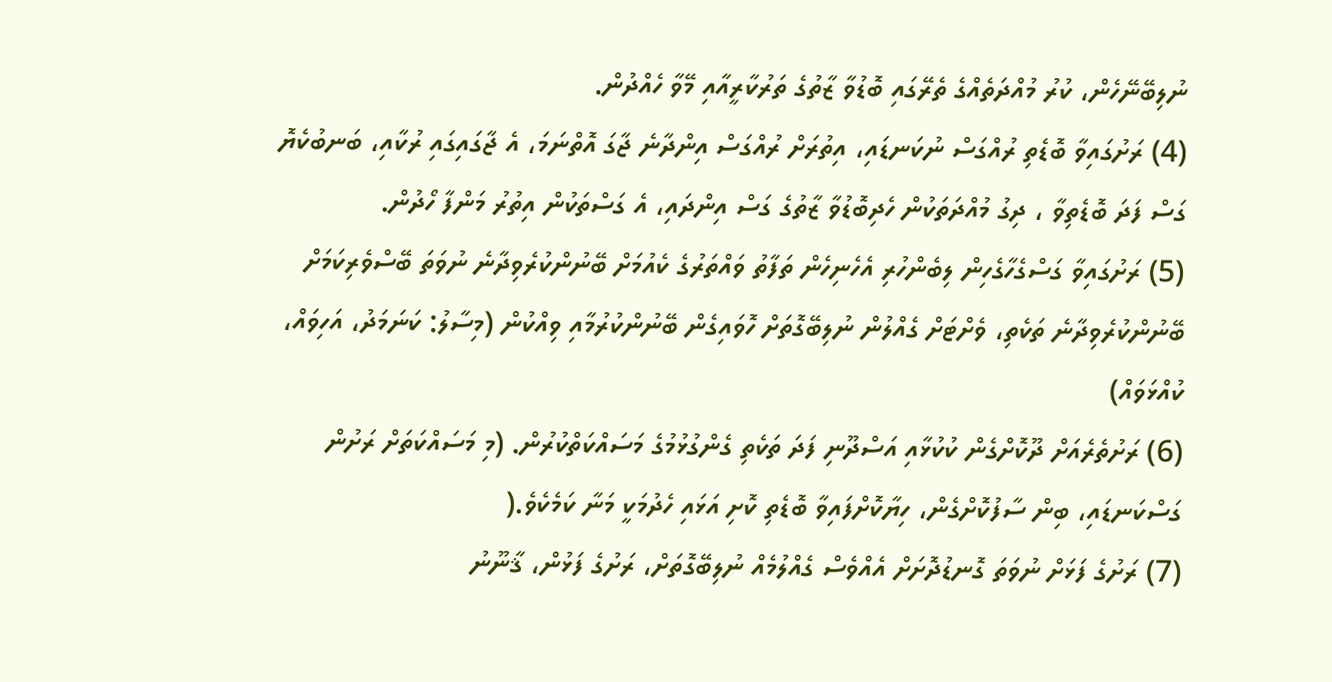ނުލިބޭނޭހެން، ކުރު މުއްދަތެއްގެ ތެރޭގައި ބޮޑުވާ ޒާތުގެ ތަރުކާރީއާއި މޭވާ ހެއްދުން.
(4) ރަށުގައިވާ ބޮޑެތި ރުއްގަސް ނުކަނޑައި، އިތުރަށް ރުއްގަސް އިންދާނެ ޖާގަ އޮތްނަމަ، އެ ޖާގައިގައި ރުކާއި، ބަނބުކެޔޮ ގަސް ފަދަ ބޮޑެތިވާ ، ދިގު މުއްދަތަކުން ހެދިބޮޑުވާ ޒާތުގެ ގަސް އިންދައި، އެ ގަސްތަކުން އިތުރު މަންފާ ހޯދުން.
(5) ރަށުގައިވާ ގަސްގެހާގެހިން ލިބެންހުރި އެހެނިހެން ތަފާތު ވައްތަރުގެ ކެއުމަށް ބޭނުންކުރެވިދާނެ ނުވަތަ ބޭސްވެރިކަމަށް ބޭނުންކުރެވިދާނެ ތަކެތި، ވެށްޓަށް ގެއްލުން ނުލިބޭގޮތަށް ހޮވައިގެން ބޭނުންކުރުމާއި ވިއްކުން (މިސާލު: ކަނަމަދު، އަހިވައް، ކުއްޅަވައް)
(6) ރަށުތެރެއަށް ދޫކޮށްގެން ކުކުޅާއި އަސްދޫނި ފަދަ ތަކެތި ގެންގުޅުމުގެ މަސައްކަތްކުރުން. (މި މަސައްކަތަށް ރަށުން ގަސްކަނޑައި، ބިން ސާފުކޮށްގެން، ހިޔާކޮށްފައިވާ ބޮޑެތި ކޮށި އަޅައި ހެދުމަކީ މަނާ ކަމެކެވެ.(
(7) ރަށުގެ ފަޅަށް ނުވަތަ ގޮނޑުދޮށަށް އެއްވެސް ގެއްލުމެއް ނުލިބޭގޮތަށް، ރަށުގެ ފަޅުން، ޤާނޫނު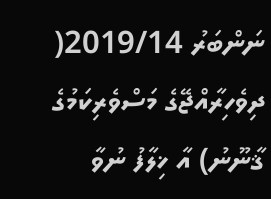ނަންބަރު 2019/14( ދިވެހިރާއްޖޭގެ މަސްވެރިކަމުގެ ޤާނޫނު) އާ ޚިލާފު ނުވާ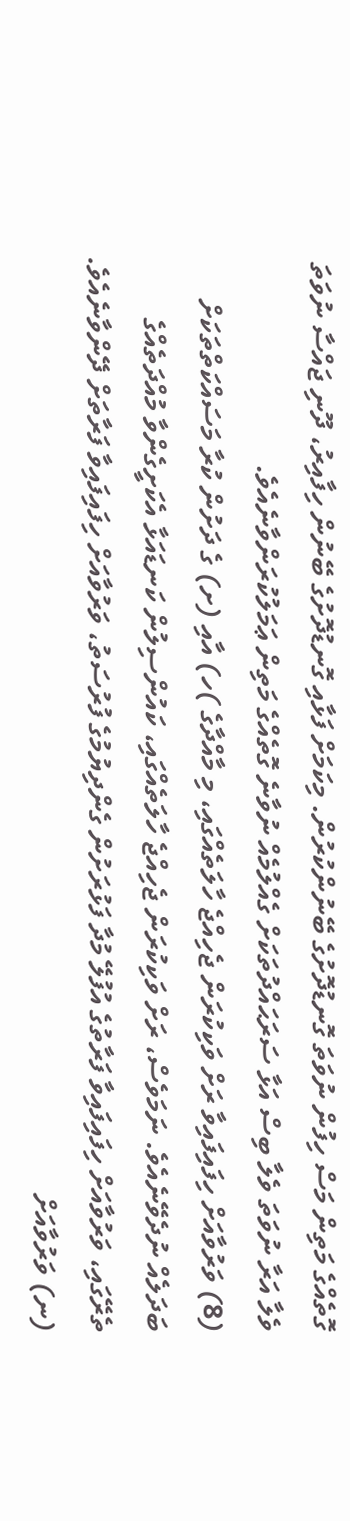ގޮތެއްގެ މަތިން މަސް ހިފުން ނުވަތަ ގޮނޑުދޮށުގެ ބޭނުންކުރުން. މިކަމަށް ފަޅާއި ގޮނޑުދޮށުގެ ބޭނުން ހިފާއިރު، ދޫނި ޖައްސާ ނުވަތަ ވެލާ އަރާ ނުވަތަ ވެލާ ބިސް އަޅާ ސަރަޙައްދުތަކަށް ގެއްލުމެއް ނުވާނެ ގޮތެއްގެ މަތިން ޢަމަލުކުރަންވާނެއެވެ.
(8) ވަރުވާއަށް ހިފައިފައިވާ ރަށް ވަކިކުރަން ޖެހިއްޖެ ހާލަތެއްގައި، މި މާއްދާގެ )ހ) އާއި (ށ) ގެ ދަށުން ކުރާ މަސައްކަތްތަކަށް ބަދަލެއް ނުދެވޭނެއެވެ. ނަމަވެސް، ރަށް ވަކިކުރަން ޖެހިއްޖެ ހާލަތެއްގައި، ކައުންސިލުން ކަނޑައަޅާ އެކަށީގެންވާ މުއްދަތެއްގެ ތެރޭގައި، ވަރުވާއަށް ހިފައިފައިވާ ފަރާތުގެ އުފުލޭ މުދާ ފަޅުރަށުން ގެންދިޔުމުގެ ފުރުސަތު، ވަރުވާއަށް ހިފައިފައިވާ ފަރާތަށް ދޭންވާނެއެވެ.
(ނ) ވަރުވާއަށް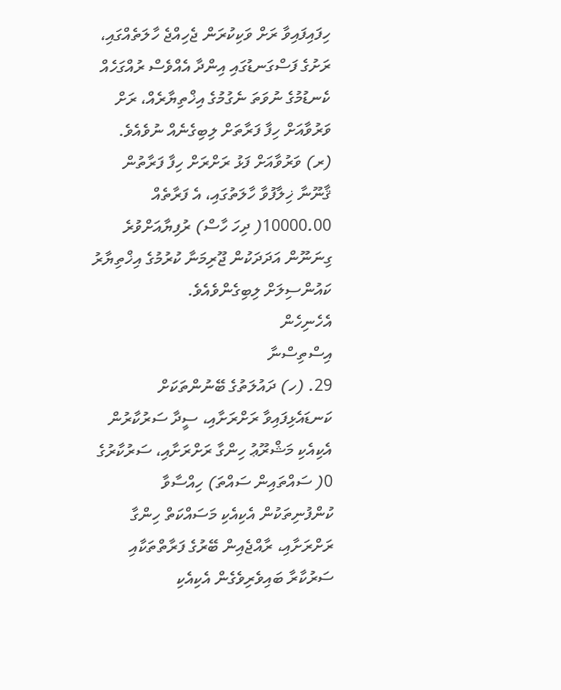ހިފައިފައިވާ ރަށް ވަކިކުރަން ޖެހިއްޖެ ހާލަތެއްގައި، ރަށުގެ ފަސްގަނޑުގައި އިންދާ އެއްވެސް ރުއްގަހެއް ކެނޑުމުގެ ނުވަތަ ނެގުމުގެ އިޚްތިޔާރެއް، ރަށް ވަރުވާއަށް ހިފާ ފަރާތަށް ލިބިގެނެއް ނުވެއެވެ.
(ރ) ވަރުވާއަށް ފަޅު ރަށްރަށް ހިފާ ފަރާތުން ޤާނޫނާ ޚިލާފުވާ ހާލަތުގައި، އެ ފަރާތެއް 10000.00( ދިހަ ހާސް) ރުފިޔާއަށްވުރެ ގިނަނޫން އަދަދަކުން ޖޫރިމަނާ ކުރުމުގެ އިޚްތިޔާރު ކައުންސިލަށް ލިބިގެންވެއެވެ.
އެހެނިހެން
އިސްތިސްނާ
29. (ހ) ދައުލަތުގެ ބޭނުންތަކަށް ކަނޑައެޅިފައިވާ ރަށްރަށާއި، ސީދާ ސަރުކާރުން އެކިއެކި މަޝްރޫޢު ހިންގާ ރަށްރަށާއި، ސަރުކާރުގެ 0( ސައްތައިން ސައްތަ) ހިއްސާވާ ކުންފުނިތަކުން އެކިއެކި މަސައްކަތް ހިންގާ ރަށްރަށާއި، ރާއްޖެއިން ބޭރުގެ ފަރާތްތަކާއި ސަރުކާރާ ބައިވެރިވެގެން އެކިއެކި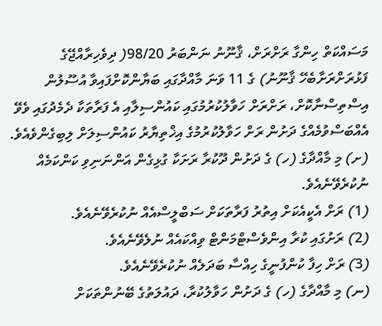މަސައްކަތް ހިންގާ ރަށްރަށް، ޤާނޫނު ނަންބަރު 98/20( ދިވެހިރާއްޖޭގެ ފަޅުރަށްރަށާބެހޭ ޤާނޫނު) ގެ 11 ވަނަ މާއްދާގައި ބަޔާންކޮށްފައިވާ އުސޫލުން އިސްތިސްނާކޮށް، ރަށްރަށް ހަވާލުކުރުމުގައި ކައުންސިލާއި އެ ފަރާތަކާ ދެމެދުގައި ވެވޭ އެއްބަސްވުމެއްގެ ދަށުން ރަށް ހަވާލުކުރުމުގެ އިޚްތިޔާރު ކައުންސިލަށް ލިބިގެންވެއެވެ.
(ށ) މި މާއްދާގެ (ހ) ގެ ދަށުން ދޫކުރާ ރަށަކާ ގުޅިގެން އަންނަނިވި ކަންކަމެއް ނުކުރެވޭނެއެވެ.
(1) ރަށް އެކީއެކަށް އިތުރު ފަރާތަކަށް ސަބްލީސްއެއް ނުކުރެވޭނެއެވެ.
(2) ރަށުގައި ކުރާ އިންވެސްޓްމަންޓް ވިއްކައެއް ނުލެވޭނެއެވެ.
(3) ރަށް ހިފާ ކުންފުނީގެ ހިއްސާ ބަދަލެއް ނުކުރެވޭނެއެވެ.
(ނ) މި މާއްދާގެ (ހ) ގެ ދަށުން ހަވާލުކުރާ، ދައުލަތުގެ ބޭނުންތަކަށް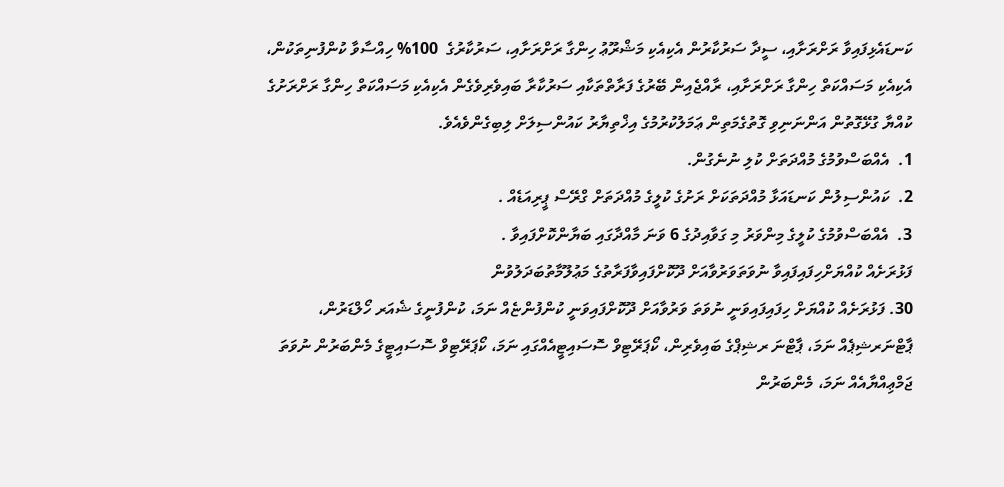ކަނޑައެޅިފައިވާ ރަށްރަށާއި، ސީދާ ސަރުކާރުން އެކިއެކި މަޝްރޫޢު ހިންގާ ރަށްރަށާއި، ސަރުކާރުގެ  100% ހިއްސާވާ ކުންފުނިތަކުން، އެކިއެކި މަސައްކަތް ހިންގާ ރަށްރަށާއި، ރާއްޖެއިން ބޭރުގެ ފަރާތްތަކާއި ސަރުކާރާ ބައިވެރިވެގެން އެކިއެކި މަސައްކަތް ހިންގާ ރަށްރަށުގެ ކުއްޔާ ގުޅޭގޮތުން އަންނަނިވި ގޮތުގެމަތިން ޢަމަލުކުރުމުގެ އިޚްތިޔާރު ކައުންސިލަށް ލިބިގެންވެއެވެ.
1.  އެއްބަސްވުމުގެ މުއްދަތަށް ކުލި ނުނެގުން.
2.  ކައުންސިލުން ކަނޑައަޅާ މުއްދަތަކަށް ރަށުގެ ކުލީގެ މުއްދަތަށް ގްރޭސް ޕީރިއަޑެއް .
3.  އެއްބަސްވުމުގެ ކުލީގެ މިންވަރު މި ގަވާއިދުގެ 6 ވަނަ މާއްދާގައި ބަޔާންކޮށްފައިވާ .
ފަޅުރަށެއް ކުއްޔަށްހިފައިފައިވާ ނުވަތަވަރުވާއަށް ދޫކޮށްފައިވާފަރާތުގެ މަޢުލޫމާތުބަދަލުވުން
30. ފަޅުރަށެއް ކުއްޔަށް ހިފައިފައިވަނީ ނުވަތަ ވަރުވާއަށް ދޫކޮށްފައިވަނީ ކުންފުންޏެއް ނަމަ، ކުންފުނީގެ ޝެއަރ ހޯލްޑަރުން، ޕާޓްނަރޝިޕެއް ނަމަ، ޕާޓްނަ ރޝިޕްގެ ބައިވެރިން، ކޯޕަރޭޓިވް ސޮސައިޓީއެއްގައި ނަމަ، ކޯޕަރޭޓިވް ސޮސައިޓީގެ މެންބަރުން ނުވަތަ ޖަމްޢިއްޔާއެއް ނަމަ، މެންބަރުން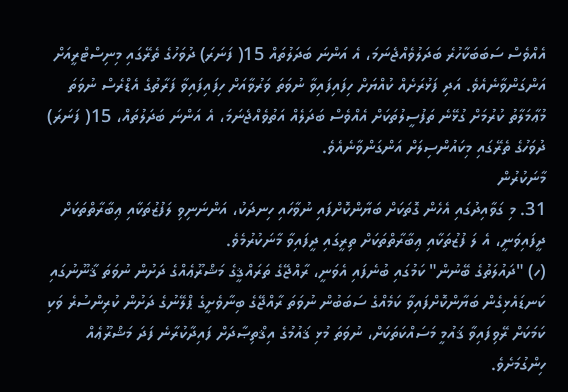އެއްވެސް ސަބަބަކާހުރެ ބަދަލުވެއްޖެނަމަ، އެ އަންނަ ބަދަލުތައް 15( ފަނަރަ) ދުވަހުގެ ތެރޭގައި މިނިސްޓްރީއަށް އަންގަންވާނެއެވެ. އަދި ފަޅުރަށެއް ކުއްޔަށް ހިފައިފައިވާ ނުވަތަ ވަރުވާއަށް ހިފައިފައިވާ ފަރާތުގެ އެޑްރެސް ނުވަތަ މުޢާމަލާތު ކުރުމަށް ގުޅޭނެ ތަފުސީލުތަކަށް އެއްވެސް ބަދަލެއް އަތުވެއްޖެނަމަ، އެ އަންނަ ބަދަލުތައް، 15( ފަނަރަ) ދުވަހުގެ ތެރޭގައި މިކައުންސިލަށް އަންގަންވާނެއެވެ.
މާނަކުރުން
31. މި ގަވާއިދުގައި އެހެން ގޮތަކަށް ބަޔާންކޮށްފައި ނުވާހައި ހިނދަކު، އަންނަނިވި ލަފުޒުތަކާއި ޢިބާރާތްތަކަށް ދީފައިވަނީ، އެ ލަ ފުޒުތަކާއި ޢިބާރާތްތަކަށް ތިރީގައި ދީފައިވާ މާނަކުރުމެވެ.
(ހ) "ދައުލަތުގެ ބޭނުން" ކަމުގައި ބުނެފައި އެވަނީ، ރާއްޖޭގެ ތަރައްޤީގެ މަޝްރޫޢެއްގެ ދަށުން ނުވަތަ ޤާނޫނުގައި ކަނޑައެޅިގެން ބަޔާންކޮށްފައިވާ ކަމެއްގެ ސަބަބުން ނުވަތަ ރާއްޖޭގެ ބިނާވެށީގެ ޕްލޭނުގެ ދަށުން ކުރިންސުރެ ވަކި ކަމަކަށް ރޭވިފައިވާ ޤައުމީ މަސައްކަތަކަށް، ނުވަތަ މުޅި ޤައުމުގެ އިޤްތިޞާދަށް ފައިދާކުރާނެ ފަދަ މަޝްރޫޢެއް ހިންގުމަށެވެ.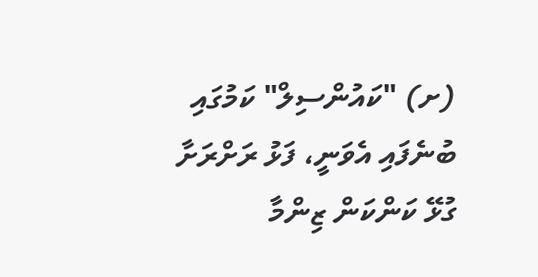(ށ) "ކައުންސިލް" ކަމުގައި ބުނެފައި އެވަނީ، ފަޅު ރަށްރަށާ ގުޅޭ ކަންކަން ޒިންމާ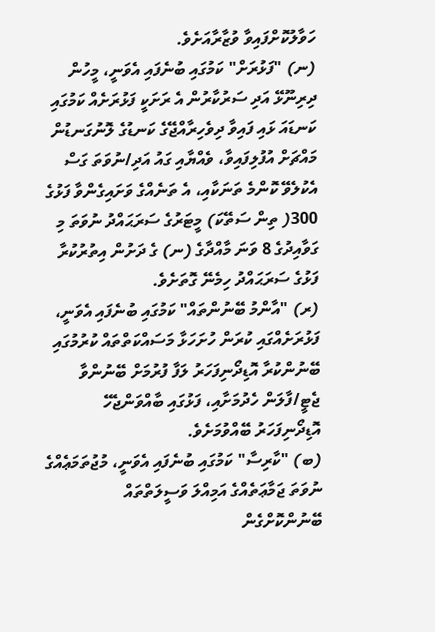ހަވާލުކޮށްފައިވާ ވުޒާރާއަށެވެ.
(ނ) "ފަޅުރަށް" ކަމުގައި ބުނެފައި އެވަނީ، މީހުން ދިރިނޫޅޭ އަދި ސަރުކާރުން އެ ރަށަކީ ފަޅުރަށެއް ކަމުގައި ކަނޑައަ ޅައި ފައިވާ ދިވެހިރާއްޖޭގެ ކަނޑުގެ ލޮނުގަނޑުން މައްޗަށް އުފުލިފައިވާ، ވެއްޔާއި ގައު އަދި/ނުވަތަ ގަސް އެކުލެވޭ ކޮންމެ ތަނަކާއި، އެ ތަނެއްގެ ވަށައިގެންވާ ފަޅުގެ 300( ތިން ސަތޭކަ) މީޓަރުގެ ސަރަޙައްދު ނުވަތަ މި ގަވާއިދުގެ 8 ވަނަ މާއްދާގެ (ނ) ގެ ދަށުން އިތުރުކުރާ ފަޅުގެ ސަރަޙައްދު ހިމެނޭ ގޮތަށެވެ.
(ރ) "އާންމު ބޭނުންތައް" ކަމުގައި ބުނެފައި އެވަނީ، ފަޅުރަށެއްގައި ކުރަން ހުށަހަޅާ މަސައްކަތްތައް ކުރުމުގައި ބޭނުންކުރާ އޮޑިދޯނިފަހަރު ލަފާ ފުރުމަށް ބޭނުންވާ ޖެޓީ/ފާލަން ހެދުމަށާއި، ފަޅުގައި ބާއްވަންޖެހޭ އޮޑިދޯނިފަހަރު ބޭއްވުމަށެވެ.
(ބ) "ކާރިސާ" ކަމުގައި ބުނެފައި އެވަނީ، މުޖުތަމަޢެއްގެ ނުވަތަ ޖަމާޢަތެއްގެ އަމިއްލަ ވަސީލަތްތައް ބޭނުންކޮށްގެން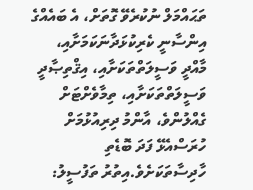ތަޙައްމަލް ނުކުރެވޭ ގޮތަށް، އެ ބައެއްގެ އިންސާނީ ކެރިކުޅަދާނަކަމަށާއި، މާއްދީ ވަސީލަތްތަކަށާއި، އިޤްތިޞާދީ ވަސީލަތްތަކަށާއި، ތިމާވެށްޓަށް ގެއްލުންވެ، އާންމު ދިރިއުޅުމަށް ހުރަސްއެޅޭ ފަދަ ބޮޑެތި ހާދިސާތަކަށެވެ.އިތުރު ތަފުސީލު: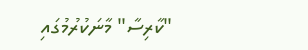"ކާރިސާ" މާނަކުރުމުގައި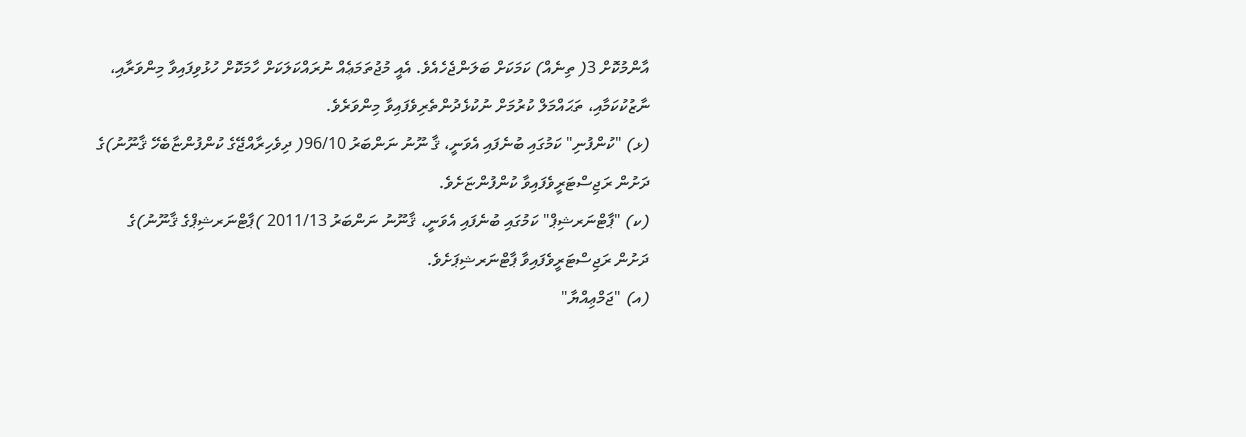އާންމުކޮށް 3( ތިނެއް) ކަމަކަށް ބަލަންޖެހެއެވެ. އެއީ މުޖުތަމަޢެއް ނުރައްކަލަކަށް ހާމަކޮށް ހުޅުވިފައިވާ މިންވަރާއި، ނާޒުކުކަމާއި، ތަޙައްމަލް ކުރުމަށް ނުކުޅެދުންތެރިވެފައިވާ މިންވަރެވެ.
(ޅ) "ކުންފުނި" ކަމުގައި ބުނެފައި އެވަނީ، ޤާ ނޫނު ނަންބަރު 96/10( ދިވެހިރާއްޖޭގެ ކުންފުންޏާބެހޭ ޤާނޫނު)ގެ ދަށުން ރަޖިސްޓަރީވެފައިވާ ކުންފުންޏަށެވެ.
(ކ) "ޕާޓްނަރޝިޕް" ކަމުގައި ބުނެފައި އެވަނީ، ޤާނޫނު ނަންބަރު 2011/13 )ޕާޓްނަރޝިޕްގެ ޤާނޫނު)ގެ ދަށުން ރަޖިސްޓަރީވެފައިވާ ޕާޓްނަރޝިޕަށެވެ.
(އ) "ޖަމްޢިއްޔާ"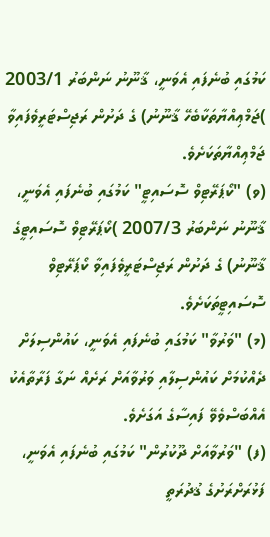ކަމުގައި ބުނެފައި އެވަނީ، ޤާނޫނު ނަންބަރު 2003/1 )ޖަމްޢިއްޔާތަކާބެހޭ ޤާނޫނު) ގެ ދަށުން ރަޖިސްޓަރީވެފައިވާ ޖަމްޢިއްޔާތަކަށެވެ.
(ވ) "ކޯޕަރޭޓިވް ސޮސައިޓީ" ކަމުގައި ބުނެފައި އެވަނީ، ޤާނޫނު ނަންބަރު 2007/3 )ކޯޕަރޭޓިވް ސޮސައިޓީގެ ޤާނޫނު) ގެ ދަށުން ރަޖިސްޓަރީވެފައިވާ ކޯޕަރޭޓިވް ސޮސައިޓީތަކަށެވެ.
(މ) "ވަރުވާ" ކަމުގައި ބުނެފައި އެވަނީ، ކައުންސިލަށް ދެއްކުމަށް ކައުންސިލާއި ވަރުވާއަށް ރަށެއް ނަގާ ފަރާތާއެކު އެއްބަސްވެވޭ ފައިސާގެ އަގަށެވެ.
(ފ) "ވަރުވާއަށް ދޫކުރުން" ކަމުގައި ބުނެފައި އެވަނީ، ފަޅުރަށްރަށުގެ ޤުދުރަތީ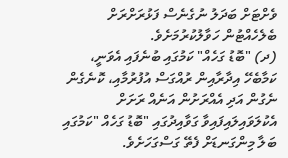ވެށްޓަށް ބަދަލު ނުގެނެސް ފަޅުރަށްރަށް ބެލެހެއްޓުން ހަވާލުކުރުމަށެވެ.
(ދ) "ބޮޑު ގަހެއް" ކަމުގައި ބުނެފައި އެވަނީ، ކަމާބެހޭ އިދާރާއިން ރުއްގަސް އުފުރުމާއި، ކޮނެގެން ނެގުން އަދި އެއްރަށުން އަނެއް ރަށަށް އެކުލަވައިލައިފައިވާ ގަވާއިދުގައި "ބޮޑު ގަހެއް "ކަމުގައި ބަލާ މިންގަނޑަށް ފެތޭ ގަސްގަހަށެވެ.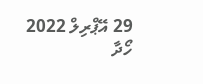29 އޭޕްރިލް 2022
ހޯދާ